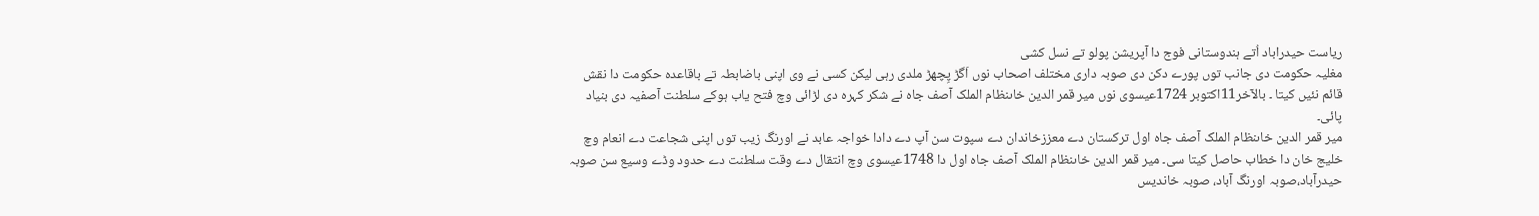ریاست حیدراباد اُتے ہندوستانی فوج دا آپریشن پولو تے نسل کشی
مغلیہ حکومت دی جانب توں پورے دکن دی صوبہ داری مختلف اصحاب نوں اَگڑ پِچھڑ ملدی رہی لیکن کسی نے وی اپنی باضابطہ تے باقاعدہ حکومت دا نقش قائم نئيں کيتا ۔ بالآخر11اکتوبر 1724عیسوی نوں میر قمر الدین خاںنظام الملک آصف جاہ نے شکر کہرہ دی لڑائی وچ فتح یاب ہوکے سلطنت آصفیہ دی بنیاد پائی۔
میر قمر الدین خاںنظام الملک آصف جاہ اول ترکستان دے معززخاندان دے سپوت سن آپ دے دادا خواجہ عابد نے اورنگ زیب توں اپنی شجاعت دے انعام وچ خلیج خان دا خطاب حاصل کيتا سی۔ میر قمر الدین خاںنظام الملک آصف جاہ اول دا 1748عیسوی وچ انتقال دے وقت سلطنت دے حدود وڈے وسیع سن صوبہ حیدرآباد،صوبہ اورنگ آباد، صوبہ خاندیس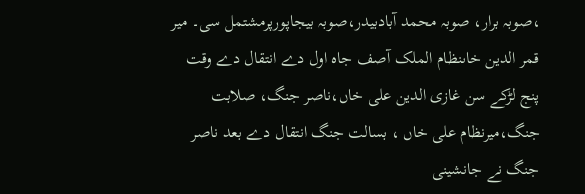،صوبہ برار، صوبہ محمد آبادبیدر،صوبہ بیجاپورپرمشتمل سی۔ میر قمر الدین خاںنظام الملک آصف جاہ اول دے انتقال دے وقت پنج لڑکے سن غازی الدین علی خاں،ناصر جنگ، صلابت جنگ،میرنظام علی خاں ، بسالت جنگ انتقال دے بعد ناصر جنگ نے جانشینی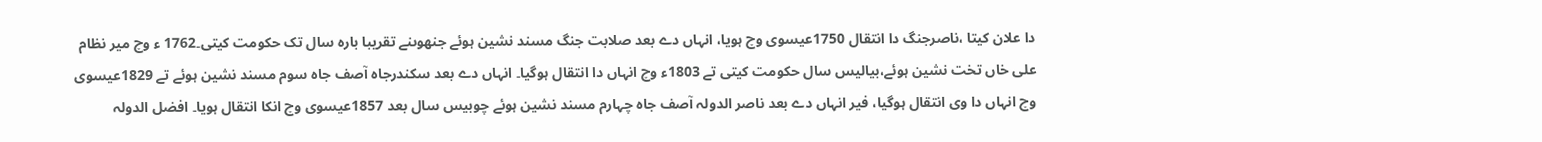دا علان کيتا ،ناصرجنگ دا انتقال 1750عیسوی وچ ہويا، انہاں دے بعد صلابت جنگ مسند نشین ہوئے جنھوںنے تقریبا بارہ سال تک حکومت کیتی۔1762 ء وچ میر نظام علی خاں تخت نشین ہوئے،بیالیس سال حکومت کیتی تے 1803ء وچ انہاں دا انتقال ہوگیا۔ انہاں دے بعد سکندرجاہ آصف جاہ سوم مسند نشین ہوئے تے 1829عیسوی وچ انہاں دا وی انتقال ہوگیا، فیر انہاں دے بعد ناصر الدولہ آصف جاہ چہارم مسند نشین ہوئے چوبیس سال بعد 1857عیسوی وچ انکا انتقال ہويا۔ افضل الدولہ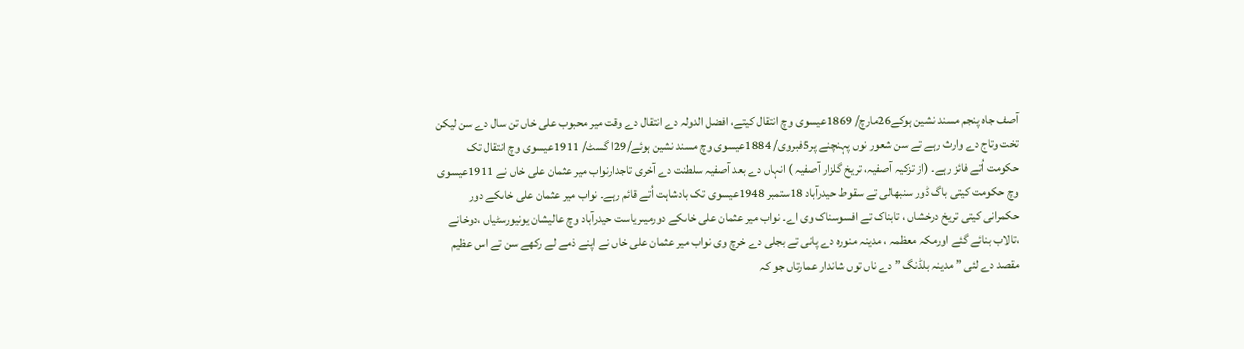آصف جاہ پنجم مسند نشین ہوکے26مارچ/ 1869عیسوی وچ انتقال کيتے، افضل الدولہ دے انتقال دے وقت میر محبوب علی خاں تن سال دے سن لیکن تخت وتاج دے وارث رہے تے سن شعور نوں پہنچنے پر5فبروی/ 1884عیسوی وچ مسند نشین ہوئے/29ا گسٹ/ 1911عیسوی وچ انتقال تک حکومت اُتے فائز رہے۔ (از تزکیہ آصفیہ، تریخ گلزار آصفیہ ) انہاں دے بعد آصفیہ سلطنت دے آخری تاجدارنواب میر عثمان علی خاں نے 1911عیسوی وچ حکومت کیتی باگ ڈور سنبھالی تے سقوط حیدرآباد 18ستمبر 1948عیسوی تک بادشاہت اُتے قائم رہے۔ نواب میر عثمان علی خاںکے دور حکمرانی کيتی تریخ درخشاں ، تابناک تے افسوسناک وی اے۔ نواب میر عثمان علی خاںکے دورمیںریاست حیدرآباد وچ عالیشان یونیورسٹیاں ،دوخانے ،تالاب بنائے گئے اورمکہ معظمہ ، مدینہ منورہ دے پانی تے بجلی دے خرچ وی نواب میر عثمان علی خاں نے اپنے ذمے لے رکھے سن تے اس عظیم مقصد دے لئی ” مدینہ بلڈنگ ” دے ناں توں شاندار عمارتاں جو کہ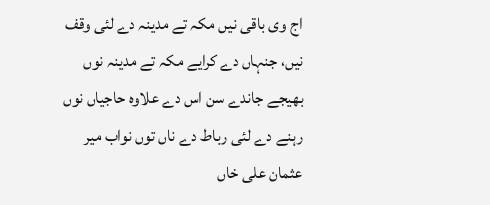اج وی باقی نيں مکہ تے مدینہ دے لئی وقف نيں، جنہاں دے کرایے مکہ تے مدینہ نوں بھیجے جاندے سن اس دے علاوہ حاجیاں نوں رہنے دے لئی رباط دے ناں توں نواب میر عثمان علی خاں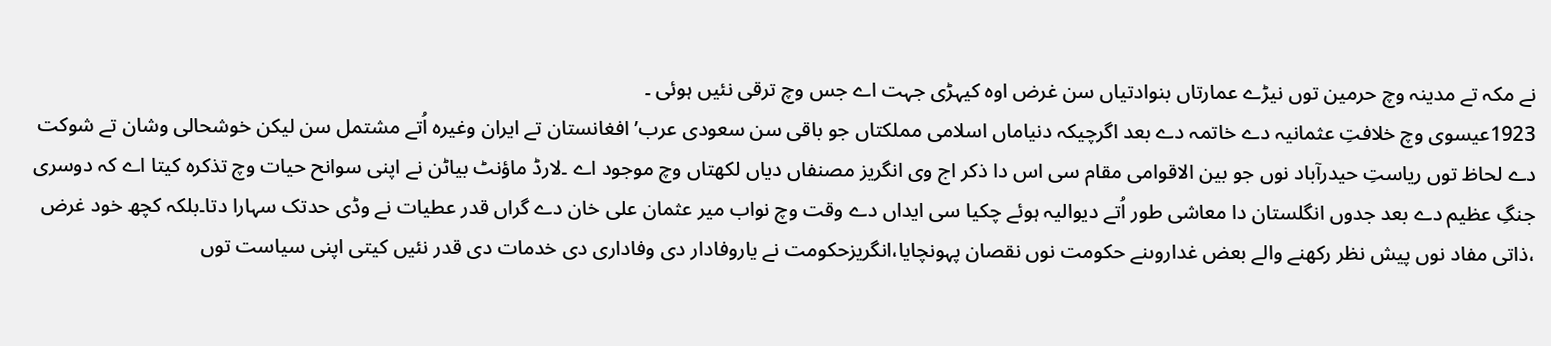نے مکہ تے مدینہ وچ حرمین توں نیڑے عمارتاں بنوادتیاں سن غرض اوہ کیہڑی جہت اے جس وچ ترقی نئيں ہوئی ۔
1923عیسوی وچ خلافتِ عثمانیہ دے خاتمہ دے بعد اگرچیکہ دنیاماں اسلامی مملکتاں جو باقی سن سعودی عرب’ افغانستان تے ایران وغیرہ اُتے مشتمل سن لیکن خوشحالی وشان تے شوکت دے لحاظ توں ریاستِ حیدرآباد نوں جو بین الاقوامی مقام سی اس دا ذکر اج وی انگریز مصنفاں دیاں لکھتاں وچ موجود اے ۔لارڈ ماؤنٹ بیاٹن نے اپنی سوانح حیات وچ تذکرہ کيتا اے کہ دوسری جنگِ عظیم دے بعد جدوں انگلستان دا معاشی طور اُتے دیوالیہ ہوئے چکيا سی ایداں دے وقت وچ نواب میر عثمان علی خان دے گراں قدر عطیات نے وڈی حدتک سہارا دتا۔بلکہ کچھ خود غرض ،ذاتی مفاد نوں پیش نظر رکھنے والے بعض غداروںنے حکومت نوں نقصان پہونچایا،انگریزحکومت نے یاروفادار دی وفاداری دی خدمات دی قدر نئيں کيتی اپنی سیاست توں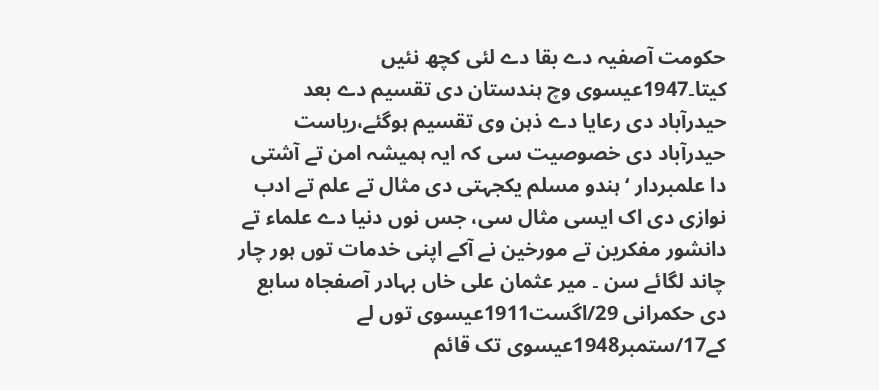حکومت آصفیہ دے بقا دے لئی کچھ نئيں کيتا۔1947عیسوی وچ ہندستان دی تقسیم دے بعد حیدرآباد دی رعایا دے ذہن وی تقسیم ہوگئے،ریاست حیدرآباد دی خصوصیت سی کہ ایہ ہمیشہ امن تے آشتی دا علمبردار ‘ ہندو مسلم یکجہتی دی مثال تے علم تے ادب نوازی دی اک ایسی مثال سی، جس نوں دنیا دے علماء تے دانشور مفکرین تے مورخین نے آکے اپنی خدمات توں ہور چار چاند لگائے سن ۔ میر عثمان علی خاں بہادر آصفجاہ سابع دی حکمرانی 29/اگست1911عیسوی توں لے کے17/ستمبر1948عیسوی تک قائم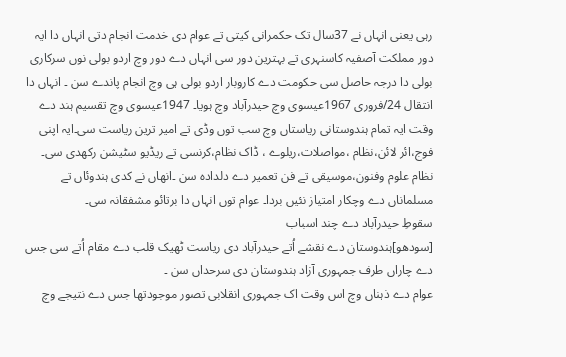رہی یعنی انہاں نے 37سال تک حکمرانی کيتی تے عوام دی خدمت انجام دتی انہاں دا ایہ دور مملکت آصفیہ کاسنہری تے بہترین دور سی انہاں دے دور وچ اردو بولی نوں سرکاری بولی دا درجہ حاصل سی حکومت دے کاروبار اردو بولی ہی وچ انجام پاندے سن ۔ انہاں دا انتقال 24/فروری 1967عیسوی وچ حیدرآباد وچ ہويا۔ 1947عیسوی وچ تقسیم ہند دے وقت ایہ تمام ہندوستانی ریاستاں وچ سب توں وڈی تے امیر ترین ریاست سی۔ایہ اپنی فوج،ائر لائن،نظام ،مواصلات،ریلوے ، ڈاک نظام،کرنسی تے ریڈیو سٹیشن رکھدی سی۔ نظام علوم وفنون،موسیقی تے فن تعمیر دے دلدادہ سن ۔انھاں نے کدی ہندوئاں تے مسلماناں دے وچکار امتیاز نئيں بردا۔ عوام توں انہاں دا برتائو مشفقانہ سی۔
سقوطِ حیدرآباد دے چند اسباب
[سودھو]ہندوستان دے نقشے اُتے حیدرآباد دی ریاست ٹھیک قلب دے مقام اُتے سی جس دے چاراں طرف جمہوری آزاد ہندوستان دی سرحداں سن ۔
عوام دے ذہناں وچ اس وقت اک جمہوری انقلابی تصور موجودتھا جس دے نتیجے وچ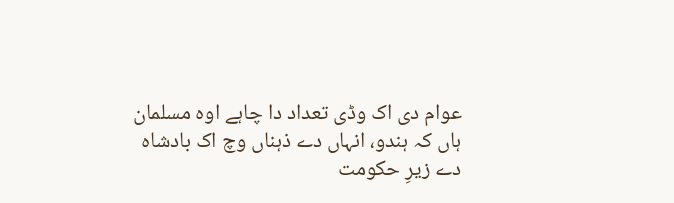عوام دی اک وڈی تعداد دا چاہے اوہ مسلمان ہاں کہ ہندو، انہاں دے ذہناں وچ اک بادشاہ دے زیرِ حکومت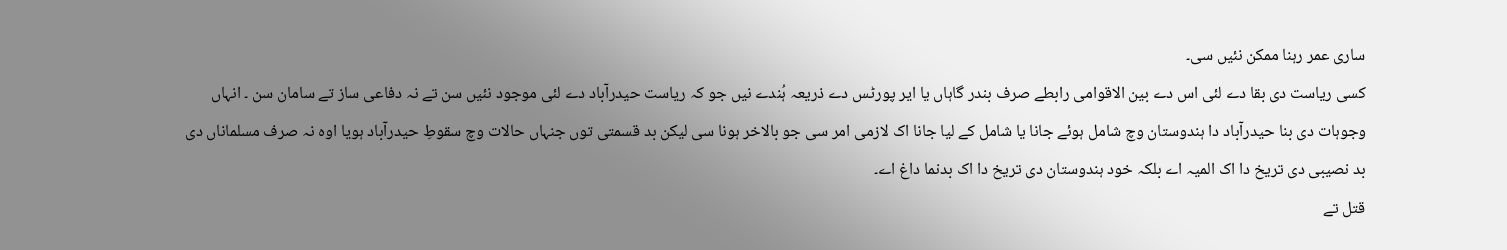ساری عمر رہنا ممکن نئيں سی۔
کسی ریاست دی بقا دے لئی اس دے بین الاقوامی رابطے صرف بندر گاہاں یا ایر پورٹس دے ذریعہ ہُندے نيں جو کہ ریاست حیدرآباد دے لئی موجود نئيں سن تے نہ دفاعی ساز تے سامان سن ۔ انہاں وجوہات دی بنا حیدرآباد دا ہندوستان وچ شامل ہوئے جانا یا شامل کے لیا جانا اک لازمی امر سی جو بالاخر ہونا سی لیکن بد قسمتی توں جنہاں حالات وچ سقوطِ حیدرآباد ہويا اوہ نہ صرف مسلماناں دی بد نصیبی دی تریخ دا اک المیہ اے بلکہ خود ہندوستان دی تریخ دا اک بدنما داغ اے۔
قتل تے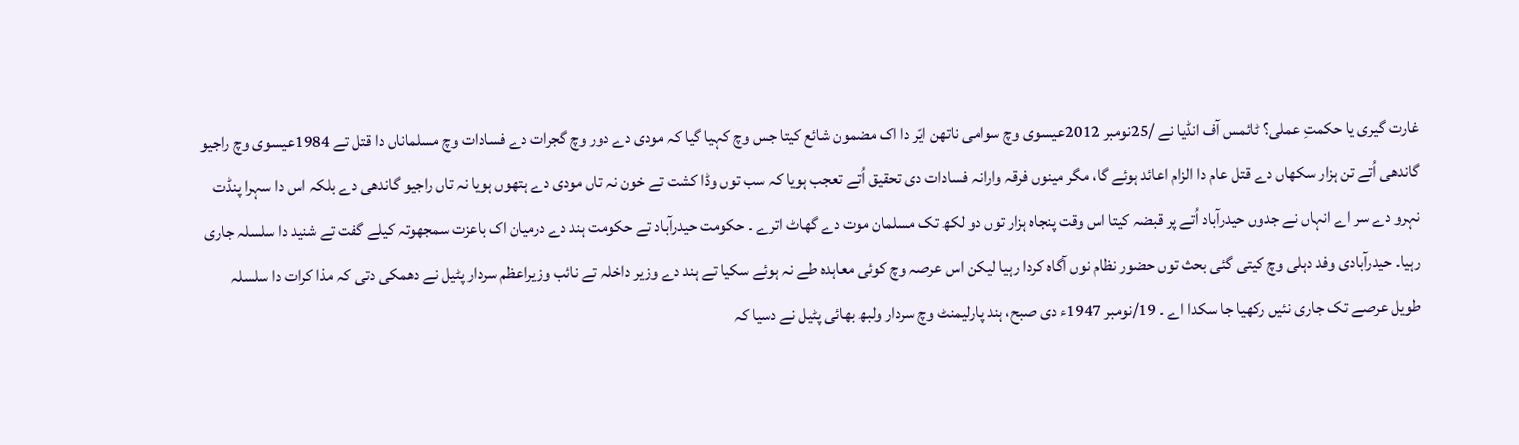غارت گیری یا حکمتِ عملی؟ ٹائمس آف انڈیا نے /25نومبر 2012عیسوی وچ سوامی ناتھن ایّر دا اک مضمون شائع کيتا جس وچ کہیا گیا کہ مودی دے دور وچ گجرات دے فسادات وچ مسلماناں دا قتل تے 1984عیسوی وچ راجیو گاندھی اُتے تن ہزار سکھاں دے قتل عام دا الزام اعائد ہوئے گا، مگر مینوں فرقہ وارانہ فسادات دی تحقیق اُتے تعجب ہويا کہ سب توں وڈا کشت تے خون نہ تاں مودی دے ہتھوں ہويا نہ تاں راجیو گاندھی دے بلکہ اس دا سہرا پنڈت نہرو دے سر اے انہاں نے جدوں حیدرآباد اُتے پر قبضہ کيتا اس وقت پنجاہ ہزار توں دو لکھ تک مسلمان موت دے گھاٹ اترے ۔ حکومت حیدرآباد تے حکومت ہند دے درمیان اک باعزت سمجھوتہ کیلے گفت تے شنید دا سلسلہ جاری رہیا۔ حیدرآبادی وفد دہلی وچ کيتی گئی بحث توں حضور نظام نوں آگاہ کردا رہیا لیکن اس عرصہ وچ کوئی معاہدہ طے نہ ہوئے سکیا تے ہند دے وزیر داخلہ تے نائب وزیراعظم سردار پٹیل نے دھمکی دتی کہ مذا کرات دا سلسلہ طویل عرصے تک جاری نئيں رکھیا جا سکدا اے ۔ 19/نومبر 1947ء دی صبح، ہند پارلیمنٹ وچ سردار ولبھ بھائی پٹیل نے دسیا کہ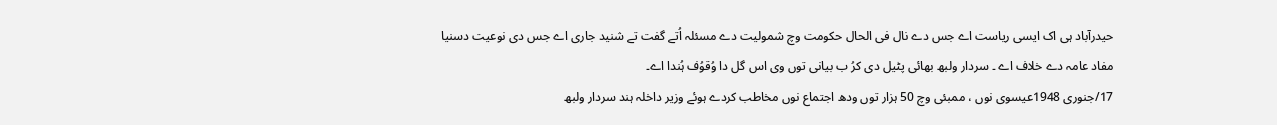حیدرآباد ہی اک ایسی ریاست اے جس دے نال فی الحال حکومت وچ شمولیت دے مسئلہ اُتے گفت تے شنید جاری اے جس دی نوعیت دسنیا مفاد عامہ دے خلاف اے ۔ سردار ولبھ بھائی پٹیل دی کرُ ب بیانی توں وی اس گل دا وُقوُف ہُندا اے۔
17/جنوری 1948عیسوی نوں ، ممبئی وچ 50 ہزار توں ودھ اجتماع نوں مخاطب کردے ہوئے وزیر داخلہ ہند سردار ولبھ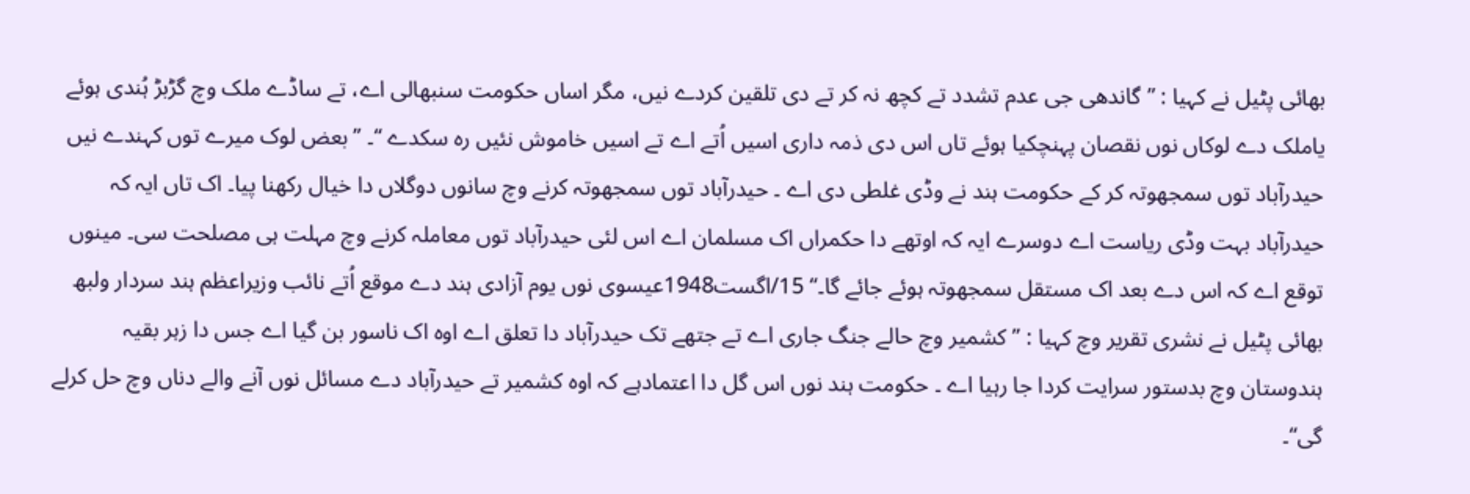بھائی پٹیل نے کہیا : ’’گاندھی جی عدم تشدد تے کچھ نہ کر تے دی تلقین کردے نيں، مگر اساں حکومت سنبھالی اے، تے ساڈے ملک وچ گڑبڑ ہُندی ہوئے یاملک دے لوکاں نوں نقصان پہنچکيا ہوئے تاں اس دی ذمہ داری اسيں اُتے اے تے اسيں خاموش نئيں رہ سکدے ‘‘۔ ’’بعض لوک میرے توں کہندے نيں حیدرآباد توں سمجھوتہ کر کے حکومت ہند نے وڈی غلطی دی اے ۔ حیدرآباد توں سمجھوتہ کرنے وچ سانوں دوگلاں دا خیال رکھنا پيا۔ اک تاں ایہ کہ حیدرآباد بہت وڈی ریاست اے دوسرے ایہ کہ اوتھے دا حکمراں اک مسلمان اے اس لئی حیدرآباد توں معاملہ کرنے وچ مہلت ہی مصلحت سی۔ مینوں توقع اے کہ اس دے بعد اک مستقل سمجھوتہ ہوئے جائے گا۔‘‘ 15/اگست1948عیسوی نوں یوم آزادی ہند دے موقع اُتے نائب وزیراعظم ہند سردار ولبھ بھائی پٹیل نے نشری تقریر وچ کہیا : ’’کشمیر وچ حالے جنگ جاری اے تے جتھے تک حیدرآباد دا تعلق اے اوہ اک ناسور بن گیا اے جس دا زہر بقیہ ہندوستان وچ بدستور سرایت کردا جا رہیا اے ۔ حکومت ہند نوں اس گل دا اعتمادہے کہ اوہ کشمیر تے حیدرآباد دے مسائل نوں آنے والے دناں وچ حل کرلے گی‘‘۔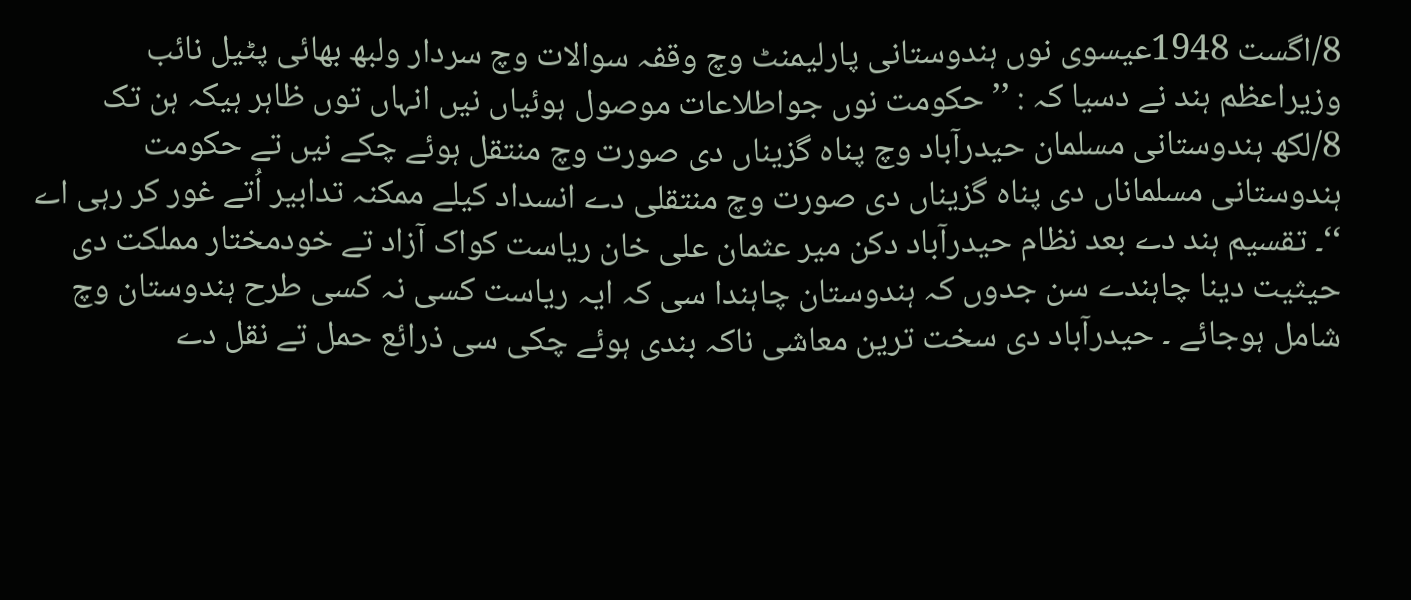8/اگست 1948عیسوی نوں ہندوستانی پارلیمنٹ وچ وقفہ سوالات وچ سردار ولبھ بھائی پٹیل نائب وزیراعظم ہند نے دسیا کہ : ’’حکومت نوں جواطلاعات موصول ہوئیاں نيں انہاں توں ظاہر ہیکہ ہن تک 8/لکھ ہندوستانی مسلمان حیدرآباد وچ پناہ گزیناں دی صورت وچ منتقل ہوئے چکے نيں تے حکومت ہندوستانی مسلماناں دی پناہ گزیناں دی صورت وچ منتقلی دے انسداد کیلے ممکنہ تدابیر اُتے غور کر رہی اے ‘‘۔ تقسیم ہند دے بعد نظام حیدرآباد دکن میر عثمان علی خان ریاست کواک آزاد تے خودمختار مملکت دی حیثیت دینا چاہندے سن جدوں کہ ہندوستان چاہندا سی کہ ایہ ریاست کسی نہ کسی طرح ہندوستان وچ شامل ہوجائے ۔ حیدرآباد دی سخت ترین معاشی ناکہ بندی ہوئے چکی سی ذرائع حمل تے نقل دے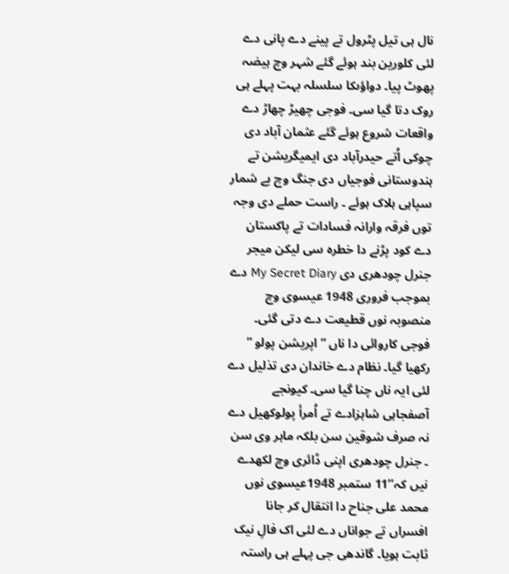نال ہی تیل پٹرول تے پینے دے پانی دے لئی کلورین بند ہوئے گئے شہر وچ ہیضہ پھوٹ پيا۔ دواؤںکا سلسلہ بہت پہلے ہی روک دتا گیا سی۔ فوجی چھیڑ چھاڑ دے واقعات شروع ہوئے گئے عثمان آباد دی چوکی اُتے حیدرآباد دی ایمیگریشن تے ہندوستانی فوجیاں دی جنگ وچ بے شمار سپاہی ہلاک ہوئے ۔ راست حملے دی وجہ توں فرقہ وارانہ فسادات تے پاکستان دے کود پڑنے دا خطرہ سی لیکن میجر جنرل چودھری دی My Secret Diary دے بموجب فروری 1948 عیسوی وچ منصوبہ نوں قطیعت دے دتی گئی۔ فوجی کاروائی دا ناں ” اپریشن پولو ” رکھیا گیا۔ نظام دے خاندان دی تذلیل دے لئی ایہ ناں چنا گیا سی۔ کیونجے آصفجاہی شاہزادے تے اُمرأ پولوکھیل دے نہ صرف شوقین سن بلکہ ماہر وی سن ۔ جنرل چودھری اپنی ڈائری وچ لکھدے نيں کہ’’11 ستمبر 1948عیسوی نوں محمد علی جناح دا انتقال کر جانا افسراں تے جواناں دے لئی اک فالِ نیک ثابت ہويا۔ گاندھی جی پہلے ہی راستہ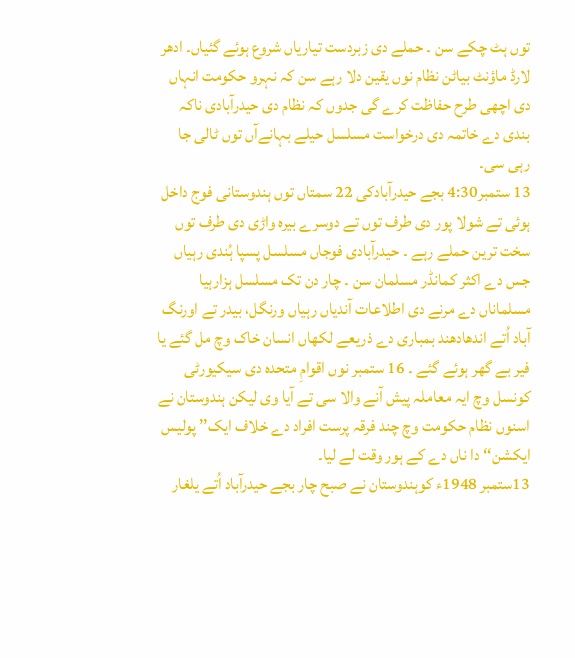توں ہٹ چکے سن ۔ حملے دی زبردست تیاریاں شروع ہوئے گئياں۔ ادھر لارڈ ماؤنٹ بیاٹن نظام نوں یقین دلا رہے سن کہ نہرو حکومت انہاں دی اچھی طرح حفاظت کرے گی جدوں کہ نظام دی حیدرآبادی ناکہ بندی دے خاتمہ دی درخواست مسلسل حیلے بہانےآں توں ٹالی جا رہی سی۔
13 ستمبر4:30 بجے حیدرآبادکی 22 سمتاں توں ہندوستانی فوج داخل ہوئی تے شولا پور دی طرف توں تے دوسرے بیرہ واڑی دی طرف توں سخت ترین حملے رہے ۔ حیدرآبادی فوجاں مسلسل پسپا ہُندی رہیاں جس دے اکثر کمانڈر مسلمان سن ۔ چار دن تک مسلسل ہزارہیا مسلماناں دے مرنے دی اطلاعات آندیاں رہیاں ورنگل، بیدر تے اورنگ آباد اُتے اندھادھند بمباری دے ذریعے لکھاں انسان خاک وچ مل گئے یا فیر بے گھر ہوئے گئے ۔ 16 ستمبر نوں اقوامِ متحدہ دی سیکیورٹی کونسل وچ ایہ معاملہ پیش آنے والا سی تے آیا وی لیکن ہندوستان نے اسنوں نظام حکومت وچ چند فرقہ پرست افراد دے خلاف ایک’’ پولیس ایکشن‘‘ دا ناں دے کے ہور وقت لے لیا۔
13ستمبر 1948ء کوہندوستان نے صبح چار بجے حیدرآباد اُتے یلغار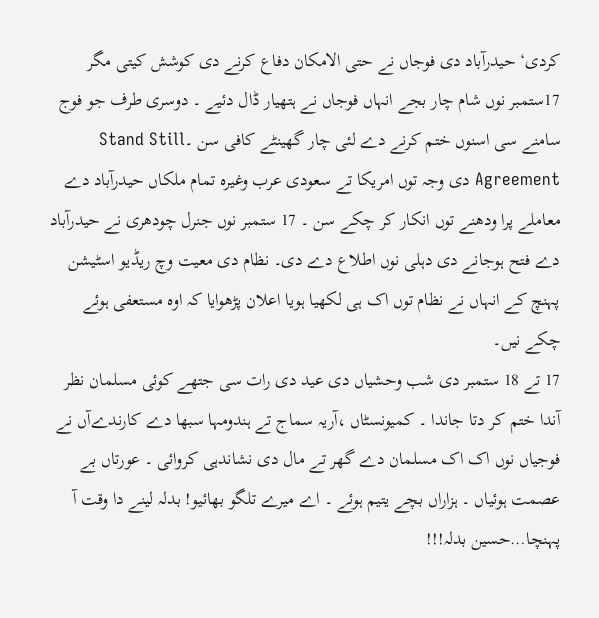کردی‘ حیدرآباد دی فوجاں نے حتی الامکان دفاع کرنے دی کوشش کيتی مگر 17ستمبر نوں شام چار بجے انہاں فوجاں نے ہتھیار ڈال دئیے ۔ دوسری طرف جو فوج سامنے سی اسنوں ختم کرنے دے لئی چار گھینٹے کافی سن ۔Stand Still Agreement دی وجہ توں امریکا تے سعودی عرب وغیرہ تمام ملکاں حیدرآباد دے معاملے پرا ودھنے توں انکار کر چکے سن ۔ 17 ستمبر نوں جنرل چودھری نے حیدرآباد دے فتح ہوجانے دی دہلی نوں اطلاع دے دی۔ نظام دی معیت وچ ریڈیو اسٹیشن پہنچ کے انہاں نے نظام توں اک ہی لکھیا ہويا اعلان پڑھوایا کہ اوہ مستعفی ہوئے چکے نيں۔
17 تے 18 ستمبر دی شب وحشیاں دی عید دی رات سی جتھے کوئی مسلمان نظر آندا ختم کر دتا جاندا ۔ کمیونسٹاں ،آریہ سماج تے ہندومہا سبھا دے کارندےآں نے فوجیاں نوں اک اک مسلمان دے گھر تے مال دی نشاندہی کروائی ۔ عورتاں بے عصمت ہوئیاں ۔ ہزاراں بچے یتیم ہوئے ۔ اے میرے تلگو بھائیو! بدلہ لینے دا وقت آ پہنچا…حسین بدلہ!!!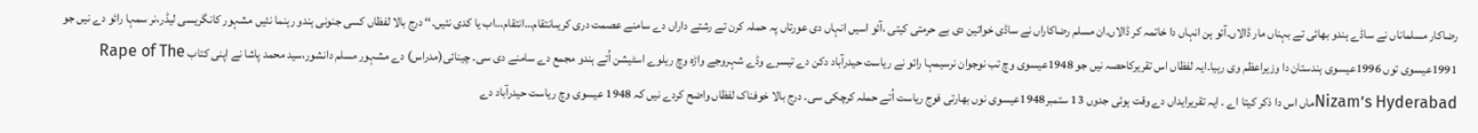رضاکار مسلماناں نے ساڈے ہندو بھائی تے بہناں مار ڈالاں۔آئو ہن انہاں دا خاتمہ کر ڈالاں۔ان مسلم رضاکاراں نے ساڈی خواتین دی بے حرمتی کيتی ،آئو اسيں انہاں دی عورتاں پہ حملہ کرن تے رشتے داراں دے سامنے عصمت دری کریںانتقام…انتقام…اب یا کدی نئيں۔‘‘ درج بالا لفظاں کسی جنونی ہندو رہنما نئيں مشہور کانگریسی لیڈر،نر سمہا رائو دے نيں جو 1991عیسوی توں 1996عیسوی ہندستان دا وزیراعظم وی رہیا۔ایہ لفظاں اس تقریرکاحصہ نيں جو 1948عیسوی وچ تب نوجوان نرسیمہا رائو نے ریاست حیدرآباد دکن دے تیسرے وڈے شہروجے واڑہ وچ ریلوے اسٹیشن اُتے ہندو مجمع دے سامنے دی سی۔ چینائی(مدراس) دے مشہور مسلم دانشور،سید محمد پاشا نے اپنی کتاب Rape of The Nizam’s Hyderabadماں اس دا ذکر کيتا اے ۔ ایہ تقریرایداں دے وقت ہوئی جدوں 13 ستمبر1948عیسوی نوں بھارتی فوج ریاست اُتے حملہ کرچکی سی۔ درج بالا خوفناک لفظاں واضح کردے نيں کہ 1948 عیسوی وچ ریاست حیدرآباد دے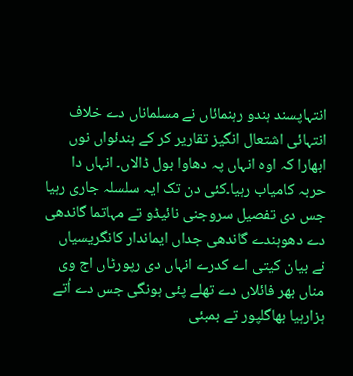انتہاپسند ہندو رہنمائاں نے مسلماناں دے خلاف انتہائی اشتعال انگیز تقاریر کر کے ہندئواں نوں ابھارا کہ اوہ انہاں پہ دھاوا بول ڈالاں۔ انہاں دا حربہ کامیاب رہیا۔کئی دن تک ایہ سلسلہ جاری رہیا جس دی تفصیل سروجنی نائیڈو تے مہاتما گاندھی دے دھوہندے گاندھی جداں ایماندار کانگریسیاں نے بیان کيتی اے کدرے انہاں دی رپورٹاں اج وی مناں بھر فائلاں دے تھلے پئی ہونگی جس دے اُتے ہزارہیا بھاگلپور تے بمبئی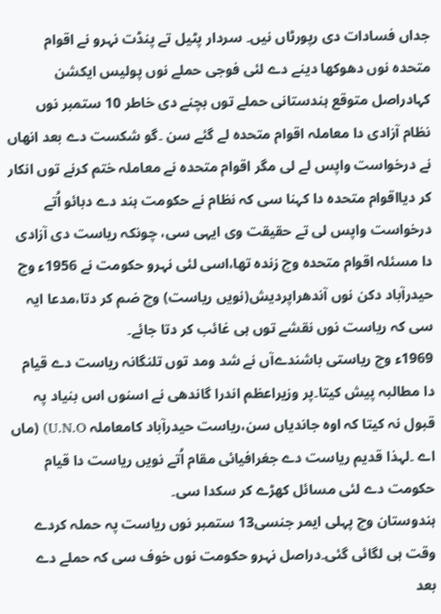جداں فسادات دی رپورٹاں نيں۔ سردار پٹیل تے پنڈت نہرو نے اقوام متحدہ نوں دھوکھا دینے دے لئی فوجی حملے نوں پولیس ایکشن کہادراصل متوقع ہندستانی حملے توں بچنے دی خاطر 10 ستمبر نوں نظام آزادی دا معاملہ اقوام متحدہ لے گئے سن ۔گو شکست دے بعد انھاں نے درخواست واپس لے لی مگر اقوام متحدہ نے معاملہ ختم کرنے توں انکار کر دیااقوام متحدہ دا کہنا سی کہ نظام نے حکومت ہند دے دبائو اُتے درخواست واپس لی تے حقیقت وی ایہی سی، چونکہ ریاست دی آزادی دا مسئلہ اقوام متحدہ وچ زندہ تھا،اسی لئی نہرو حکومت نے 1956ء وچ حیدرآباد دکن نوں آندھراپردیش(نويں ریاست) وچ ضم کر دتا،مدعا ایہ سی کہ ریاست نوں نقشے توں ہی غائب کر دتا جائے۔
1969ء وچ ریاستی باشندےآں نے شد ومد توں تلنگانہ ریاست دے قیام دا مطالبہ پیش کيتا۔پر وزیراعظم اندرا گاندھی نے اسنوں اس بنیاد پہ قبول نہ کيتا کہ اوہ جاندیاں سن،ریاست حیدرآباد کامعاملہ U.N.O) (ماں اے ۔لہذا قدیم ریاست دے جغرافیائی مقام اُتے نويں ریاست دا قیام حکومت دے لئی مسائل کھڑے کر سکدا سی۔
ہندوستان وچ پہلی ایمر جنسی13 ستمبر نوں ریاست پہ حملہ کردے وقت ہی لگائی گئی۔دراصل نہرو حکومت نوں خوف سی کہ حملے دے بعد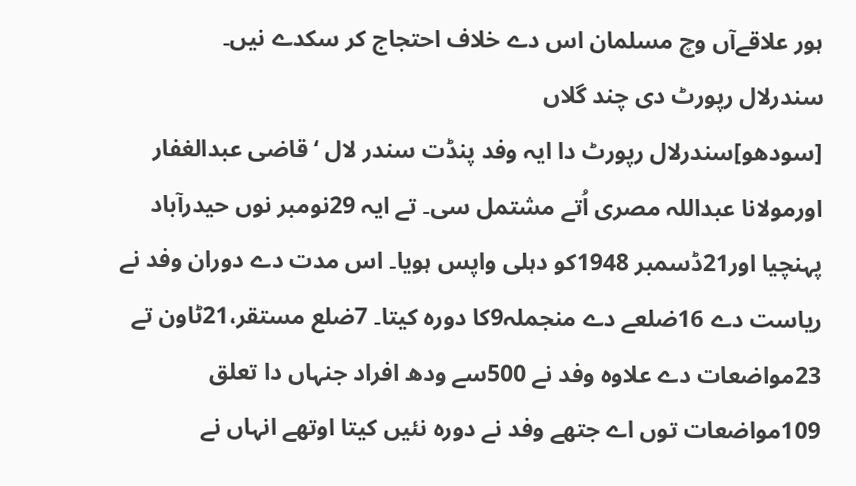ہور علاقےآں وچ مسلمان اس دے خلاف احتجاج کر سکدے نيں۔
سندرلال رپورٹ دی چند گلاں
[سودھو]سندرلال رپورٹ دا ایہ وفد پنڈت سندر لال ‘قاضی عبدالغفار اورمولانا عبداللہ مصری اُتے مشتمل سی۔ تے ایہ 29نومبر نوں حیدرآباد پہنچیا اور21ڈسمبر 1948کو دہلی واپس ہويا۔ اس مدت دے دوران وفد نے ریاست دے 16ضلعے دے منجملہ9کا دورہ کيتا۔ 7ضلع مستقر،21ٹاون تے 23مواضعات دے علاوہ وفد نے 500سے ودھ افراد جنہاں دا تعلق 109مواضعات توں اے جتھے وفد نے دورہ نئيں کيتا اوتھے انہاں نے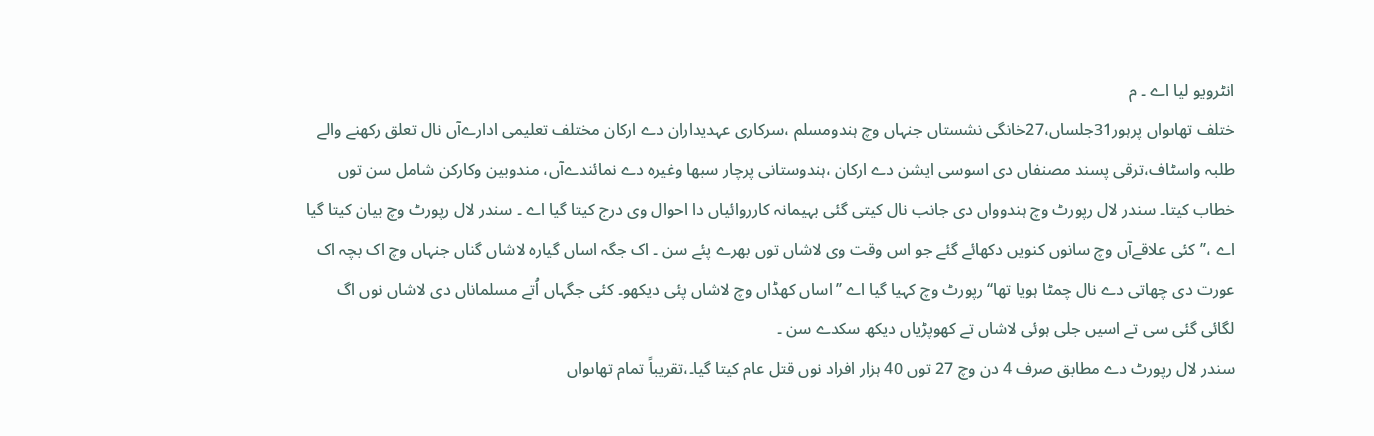انٹرویو لیا اے ۔ م
ختلف تھاںواں پرہور31جلساں،27خانگی نشستاں جنہاں وچ ہندومسلم ،سرکاری عہدیداران دے ارکان مختلف تعلیمی ادارےآں نال تعلق رکھنے والے طلبہ واسٹاف،ترقی پسند مصنفاں دی اسوسی ایشن دے ارکان ،ہندوستانی پرچار سبھا وغیرہ دے نمائندےآں، مندوبین وکارکن شامل سن توں خطاب کيتا۔ سندر لال رپورٹ وچ ہندوواں دی جانب نال کيتی گئی بہیمانہ کارروائیاں دا احوال وی درج کيتا گیا اے ۔ سندر لال رپورٹ وچ بیان کيتا گیا اے ،’’کئی علاقےآں وچ سانوں کنويں دکھائے گئے جو اس وقت وی لاشاں توں بھرے پئے سن ۔ اک جگہ اساں گیارہ لاشاں گناں جنہاں وچ اک بچہ اک عورت دی چھاتی دے نال چمٹا ہويا تھا‘‘ رپورٹ وچ کہیا گیا اے ’’اساں کھڈاں وچ لاشاں پئی دیکھو۔ کئی جگہاں اُتے مسلماناں دی لاشاں نوں اگ لگائی گئی سی تے اسيں جلی ہوئی لاشاں تے کھوپڑیاں دیکھ سکدے سن ۔
سندر لال رپورٹ دے مطابق صرف 4 دن وچ 27 توں 40 ہزار افراد نوں قتل عام کيتا گیا۔،تقریباً تمام تھاںواں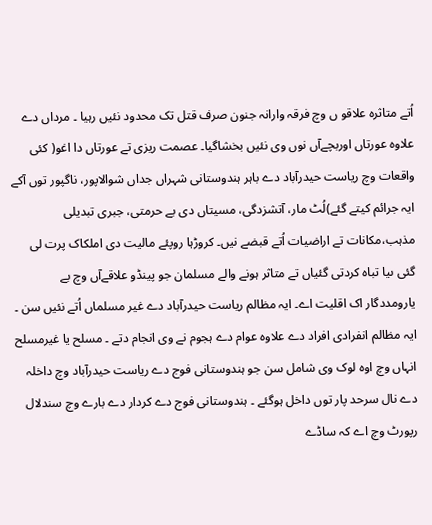اُتے متاثرہ علاقو ں وچ فرقہ وارانہ جنون صرف قتل تک محدود نئيں رہیا ۔ مرداں دے علاوہ عورتاں اوربچےآں نوں وی نئيں بخشاگیا۔ عصمت ریزی تے عورتاں دا اغو( کئی واقعات وچ ریاست حیدرآباد دے باہر ہندوستانی شہراں جداں شوالاپور، ناگپور توں آکے ایہ جرائم کيتے گئے)لُٹ مار، آتشزدگی، مسیتاں دی بے حرمتی، جبری تبدیلی مذہب،مکانات تے اراضیات اُتے قبضے نيں۔ کروڑہا روپئے مالیت دی املکاک پرت لی گئی ںیا تباہ کردتی گئياں تے متاثر ہونے والے مسلمان جو پینڈو علاقےآں وچ بے یارومددگار اک اقلیت اے۔ ایہ مظالم ریاست حیدرآباد دے غیر مسلماں اُتے نئيں سن ۔ ایہ مظالم انفرادی افراد دے علاوہ عوام دے ہجوم نے وی انجام دتے ۔ مسلح یا غیرمسلح انہاں وچ اوہ لوک وی شامل سن جو ہندوستانی فوج دے ریاست حیدرآباد وچ داخلہ دے نال سرحد پار توں داخل ہوگئے ۔ ہندوستانی فوج دے کردار دے بارے وچ سندلال رپورٹ وچ اے کہ ساڈے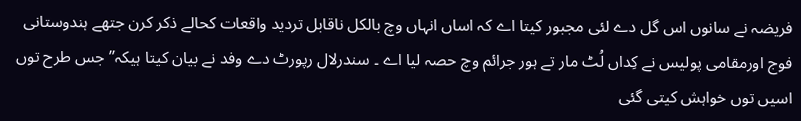فریضہ نے سانوں اس گل دے لئی مجبور کيتا اے کہ اساں انہاں وچ بالکل ناقابل تردید واقعات کحالے ذکر کرن جتھے ہندوستانی فوج اورمقامی پولیس نے کِداں لُٹ مار تے ہور جرائم وچ حصہ لیا اے ۔ سندرلال رپورٹ دے وفد نے بیان کيتا ہیکہ’’جس طرح توں اسيں توں خواہش کيتی گئی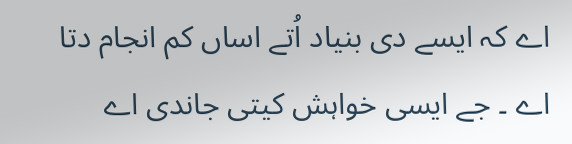اے کہ ايسے دی بنیاد اُتے اساں کم انجام دتا اے ۔ جے ایسی خواہش کيتی جاندی اے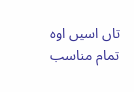تاں اسيں اوہ تمام مناسب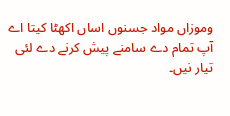وموزاں مواد جسنوں اساں اکھٹا کيتا اے آپ تمام دے سامنے پیش کرنے دے لئی تیار نيں۔